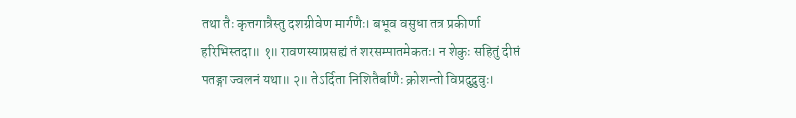तथा तैः कृत्तगात्रैस्तु दशग्रीवेण मार्गणैः। बभूव वसुधा तत्र प्रकीर्णा हरिभिस्तदा॥ १॥ रावणस्याप्रसह्यं तं शरसम्पातमेकतः। न शेकुः सहितुं दीप्तं पतङ्गा ज्वलनं यथा॥ २॥ तेऽर्दिता निशितैर्बाणैः क्रोशन्तो विप्रदुद्रुवुः।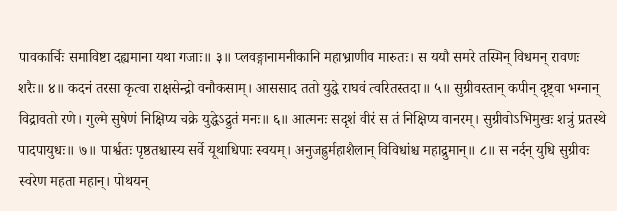पावकार्चिः समाविष्टा दह्यमाना यथा गजाः॥ ३॥ प्लवङ्गानामनीकानि महाभ्राणीव मारुतः। स ययौ समरे तस्मिन् विधमन् रावणः शरैः॥ ४॥ कदनं तरसा कृत्वा राक्षसेन्द्रो वनौकसाम्। आससाद ततो युद्धे राघवं त्वरितस्तदा॥ ५॥ सुग्रीवस्तान् कपीन् दृष्ट्वा भग्नान् विद्रावतो रणे। गुल्मे सुषेणं निक्षिप्य चक्रे युद्धेऽद्रुतं मनः॥ ६॥ आत्मनः सदृशं वीरं स तं निक्षिप्य वानरम्। सुग्रीवोऽभिमुखः शत्रुं प्रतस्थे पादपायुधः॥ ७॥ पार्श्वतः पृष्ठतश्चास्य सर्वे यूथाधिपाः स्वयम्। अनुजह्रुर्महाशैलान् विविधांश्च महाद्रुमान्॥ ८॥ स नर्दन् युधि सुग्रीवः स्वरेण महता महान्। पोथयन्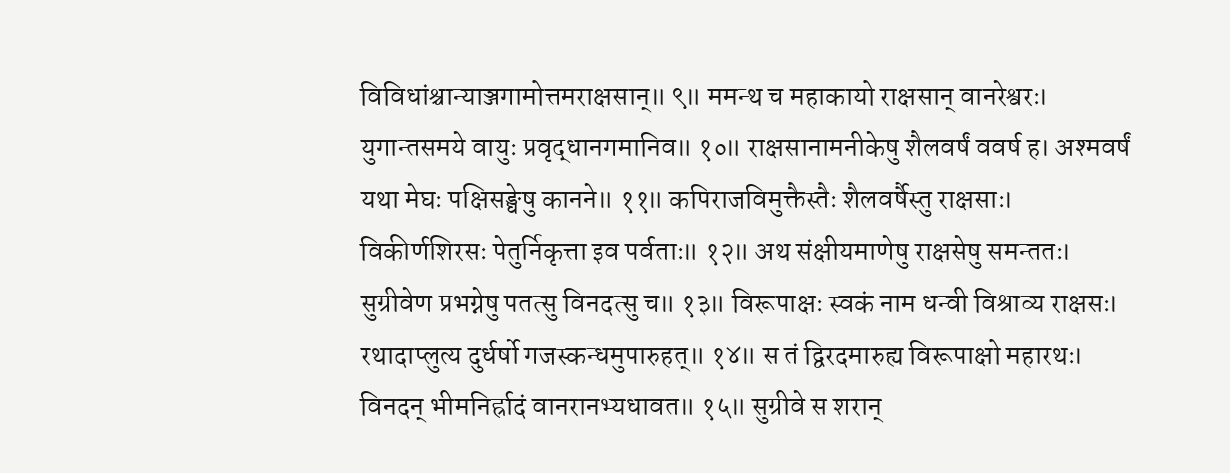विविधांश्चान्याञ्जगामोत्तमराक्षसान्॥ ९॥ ममन्थ च महाकायो राक्षसान् वानरेश्वरः। युगान्तसमये वायुः प्रवृद्धानगमानिव॥ १०॥ राक्षसानामनीकेषु शैलवर्षं ववर्ष ह। अश्मवर्षं यथा मेघः पक्षिसङ्घेषु कानने॥ ११॥ कपिराजविमुक्तैस्तैः शैलवर्षैस्तु राक्षसाः। विकीर्णशिरसः पेतुर्निकृत्ता इव पर्वताः॥ १२॥ अथ संक्षीयमाणेषु राक्षसेषु समन्ततः। सुग्रीवेण प्रभग्नेषु पतत्सु विनदत्सु च॥ १३॥ विरूपाक्षः स्वकं नाम धन्वी विश्राव्य राक्षसः। रथादाप्लुत्य दुर्धर्षो गजस्कन्धमुपारुहत्॥ १४॥ स तं द्विरदमारुह्य विरूपाक्षो महारथः। विनदन् भीमनिर्ह्रादं वानरानभ्यधावत॥ १५॥ सुग्रीवे स शरान्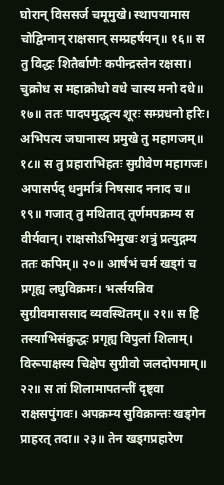घोरान् विससर्ज चमूमुखे। स्थापयामास चोद्विग्नान् राक्षसान् सम्प्रहर्षयन्॥ १६॥ स तु विद्धः शितैर्बाणैः कपीन्द्रस्तेन रक्षसा। चुक्रोध स महाक्रोधो वधे चास्य मनो दधे॥ १७॥ ततः पादपमुद्धृत्य शूरः सम्प्रधनो हरिः। अभिपत्य जघानास्य प्रमुखे तु महागजम्॥ १८॥ स तु प्रहाराभिहतः सुग्रीवेण महागजः। अपासर्पद् धनुर्मात्रं निषसाद ननाद च॥ १९॥ गजात् तु मथितात् तूर्णमपक्रम्य स वीर्यवान्। राक्षसोऽभिमुखः शत्रुं प्रत्युद्गम्य ततः कपिम्॥ २०॥ आर्षभं चर्म खड्गं च प्रगृह्य लघुविक्रमः। भर्त्सयन्निव सुग्रीवमाससाद व्यवस्थितम्॥ २१॥ स हि तस्याभिसंक्रुद्धः प्रगृह्य विपुलां शिलाम्। विरूपाक्षस्य चिक्षेप सुग्रीवो जलदोपमाम्॥ २२॥ स तां शिलामापतन्तीं दृष्ट्वा राक्षसपुंगवः। अपक्रम्य सुविक्रान्तः खड्गेन प्राहरत् तदा॥ २३॥ तेन खड्गप्रहारेण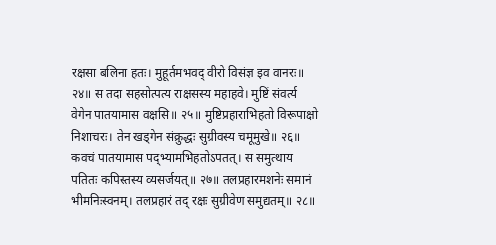रक्षसा बलिना हतः। मुहूर्तमभवद् वीरो विसंज्ञ इव वानरः॥ २४॥ स तदा सहसोत्पत्य राक्षसस्य महाहवे। मुष्टिं संवर्त्य वेगेन पातयामास वक्षसि॥ २५॥ मुष्टिप्रहाराभिहतो विरूपाक्षो निशाचरः। तेन खड्गेन संक्रुद्धः सुग्रीवस्य चमूमुखे॥ २६॥ कवचं पातयामास पद्भ्यामभिहतोऽपतत्। स समुत्थाय पतितः कपिस्तस्य व्यसर्जयत्॥ २७॥ तलप्रहारमशनेः समानं भीमनिःस्वनम्। तलप्रहारं तद् रक्षः सुग्रीवेण समुद्यतम्॥ २८॥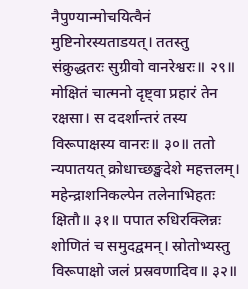नैपुण्यान्मोचयित्वैनं मुष्टिनोरस्यताडयत्। ततस्तु संक्रुद्धतरः सुग्रीवो वानरेश्वरः॥ २९॥ मोक्षितं चात्मनो दृष्ट्वा प्रहारं तेन रक्षसा। स ददर्शान्तरं तस्य विरूपाक्षस्य वानरः॥ ३०॥ ततो न्यपातयत् क्रोधाच्छङ्खदेशे महत्तलम्। महेन्द्राशनिकल्पेन तलेनाभिहतः क्षितौ॥ ३१॥ पपात रुधिरक्लिन्नः शोणितं च समुदद्वमन्। स्रोतोभ्यस्तु विरूपाक्षो जलं प्रस्रवणादिव॥ ३२॥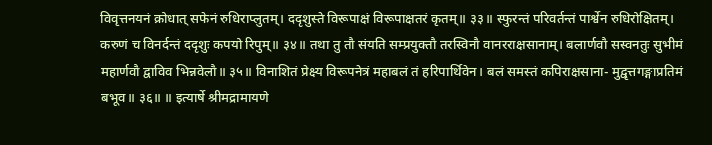विवृत्तनयनं क्रोधात् सफेनं रुधिराप्लुतम्। ददृशुस्ते विरूपाक्षं विरूपाक्षतरं कृतम्॥ ३३॥ स्फुरन्तं परिवर्तन्तं पार्श्वेन रुधिरोक्षितम्। करुणं च विनर्दन्तं ददृशुः कपयो रिपुम्॥ ३४॥ तथा तु तौ संयति सम्प्रयुक्तौ तरस्विनौ वानरराक्षसानाम्। बलार्णवौ सस्वनतुः सुभीमं महार्णवौ द्वाविव भिन्नवेलौ॥ ३५॥ विनाशितं प्रेक्ष्य विरूपनेत्रं महाबलं तं हरिपार्थिवेन। बलं समस्तं कपिराक्षसाना- मुद्वृत्तगङ्गाप्रतिमं बभूव॥ ३६॥ ॥ इत्यार्षे श्रीमद्रामायणे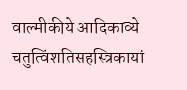वाल्मीकीये आदिकाव्ये चतुत्विंशतिसहस्त्रिकायां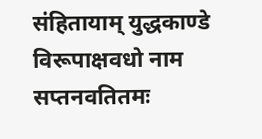संहितायाम् युद्धकाण्डे विरूपाक्षवधो नाम सप्तनवतितमः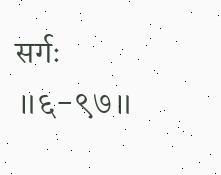सर्गः ॥६-९७॥